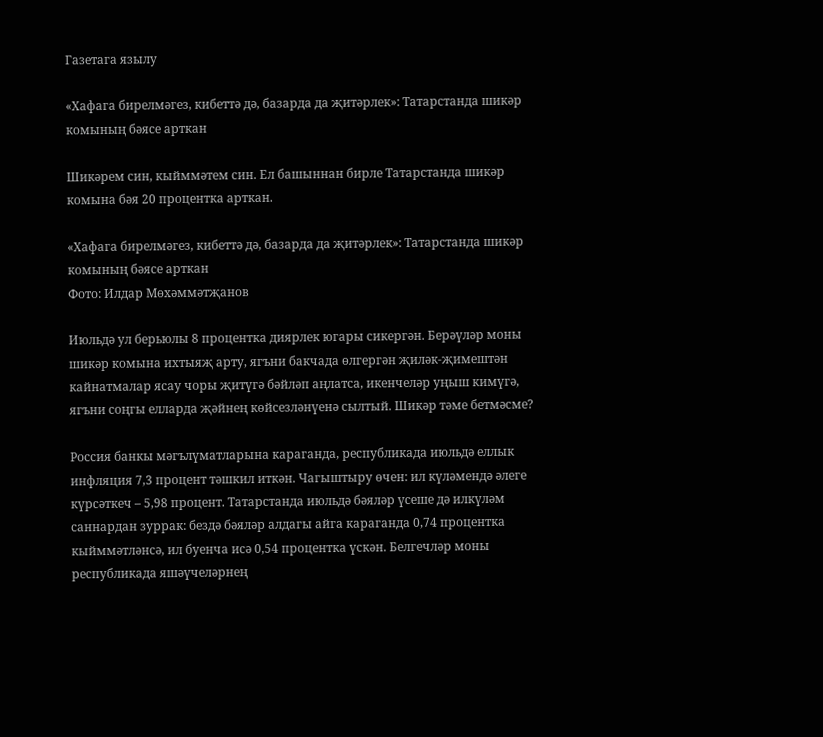Газетага язылу

«Хафага бирелмәгез, кибеттә дә, базарда да җитәрлек»: Татарстанда шикәр комының бәясе арткан

Шикәрем син, кыйммәтем син. Ел башыннан бирле Татарстанда шикәр комына бәя 20 процентка арткан.

«Хафага бирелмәгез, кибеттә дә, базарда да җитәрлек»: Татарстанда шикәр комының бәясе арткан
Фото: Илдар Мөхәммәтҗанов

Июльдә ул берьюлы 8 процентка диярлек югары сикергән. Берәүләр моны шикәр комына ихтыяҗ арту, ягъни бакчада өлгергән җиләк-җимештән кайнатмалар ясау чоры җитүгә бәйләп аңлатса, икенчеләр уңыш кимүгә, ягъни соңгы елларда җәйнең көйсезләнүенә сылтый. Шикәр тәме бетмәсме?

Россия банкы мәгълүматларына караганда, республикада июльдә еллык инфляция 7,3 процент тәшкил иткән. Чагыштыру өчен: ил күләмендә әлеге күрсәткеч – 5,98 процент. Татарстанда июльдә бәяләр үсеше дә илкүләм саннардан зуррак: бездә бәяләр алдагы айга караганда 0,74 процентка кыйммәтләнсә, ил буенча исә 0,54 процентка үскән. Белгечләр моны республикада яшәүчеләрнең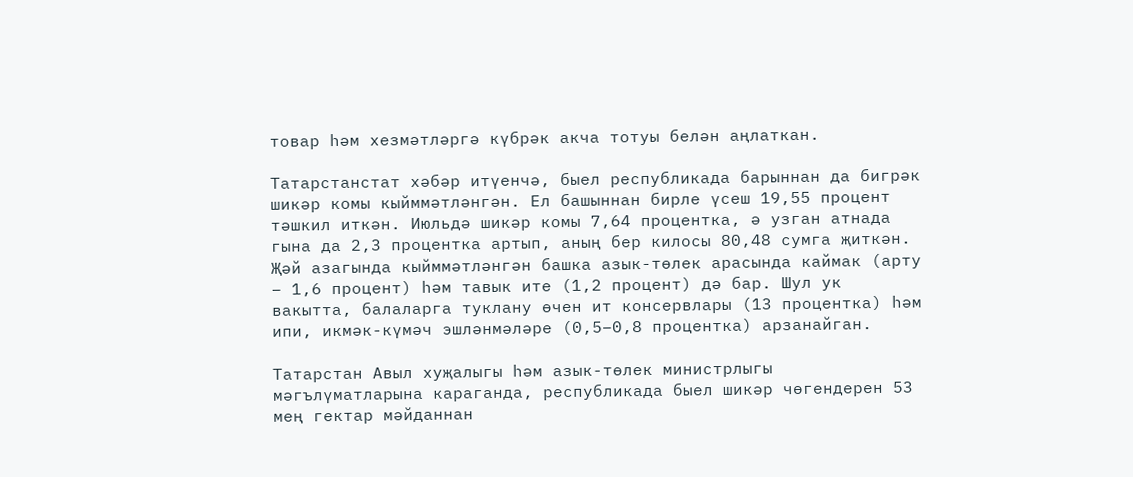товар һәм хезмәтләргә күбрәк акча тотуы белән аңлаткан.

Татарстанстат хәбәр итүенчә, быел республикада барыннан да бигрәк шикәр комы кыйммәтләнгән. Ел башыннан бирле үсеш 19,55 процент тәшкил иткән. Июльдә шикәр комы 7,64 процентка, ә узган атнада гына да 2,3 процентка артып, аның бер килосы 80,48 сумга җиткән. Җәй азагында кыйммәтләнгән башка азык-төлек арасында каймак (арту – 1,6 процент) һәм тавык ите (1,2 процент) дә бар. Шул ук вакытта, балаларга туклану өчен ит консервлары (13 процентка) һәм ипи, икмәк-күмәч эшләнмәләре (0,5–0,8 процентка) арзанайган.

Татарстан Авыл хуҗалыгы һәм азык-төлек министрлыгы мәгълүматларына караганда, республикада быел шикәр чөгендерен 53 мең гектар мәйданнан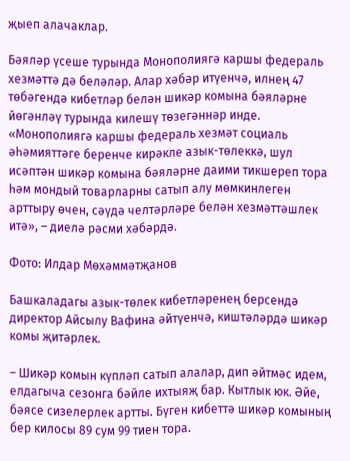җыеп алачаклар.

Бәяләр үсеше турында Монополиягә каршы федераль хезмәттә дә беләләр. Алар хәбәр итүенчә, илнең 47 төбәгендә кибетләр белән шикәр комына бәяләрне йөгәнләү турында килешү төзегәннәр инде. «Монополиягә каршы федераль хезмәт социаль әһәмияттәге беренче кирәкле азык-төлеккә, шул исәптән шикәр комына бәяләрне даими тикшереп тора һәм мондый товарларны сатып алу мөмкинлеген арттыру өчен, сәүдә челтәрләре белән хезмәттәшлек итә», – диелә рәсми хәбәрдә.

Фото: Илдар Мөхәммәтҗанов

Башкаладагы азык-төлек кибетләренең берсендә директор Айсылу Вафина әйтүенчә, киштәләрдә шикәр комы җитәрлек.

– Шикәр комын күпләп сатып алалар, дип әйтмәс идем, елдагыча сезонга бәйле ихтыяҗ бар. Кытлык юк. Әйе, бәясе сизелерлек артты. Бүген кибеттә шикәр комының бер килосы 89 сум 99 тиен тора.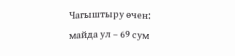Чагыштыру өчен: майда ул – 69 сум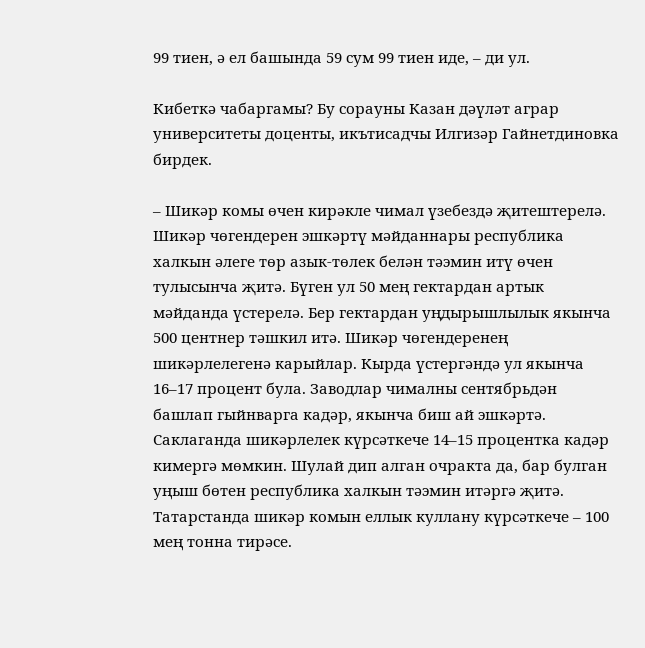99 тиен, ә ел башында 59 сум 99 тиен иде, – ди ул.

Кибеткә чабаргамы? Бу сорауны Казан дәүләт аграр университеты доценты, икътисадчы Илгизәр Гайнетдиновка бирдек.

– Шикәр комы өчен кирәкле чимал үзебездә җитештерелә. Шикәр чөгендерен эшкәртү мәйданнары республика халкын әлеге төр азык-төлек белән тәэмин итү өчен тулысынча җитә. Бүген ул 50 мең гектардан артык мәйданда үстерелә. Бер гектардан уңдырышлылык якынча 500 центнер тәшкил итә. Шикәр чөгендеренең шикәрлелегенә карыйлар. Кырда үстергәндә ул якынча 16–17 процент була. Заводлар чималны сентябрьдән башлап гыйнварга кадәр, якынча биш ай эшкәртә. Саклаганда шикәрлелек күрсәткече 14–15 процентка кадәр кимергә мөмкин. Шулай дип алган очракта да, бар булган уңыш бөтен республика халкын тәэмин итәргә җитә. Татарстанда шикәр комын еллык куллану күрсәткече – 100 мең тонна тирәсе.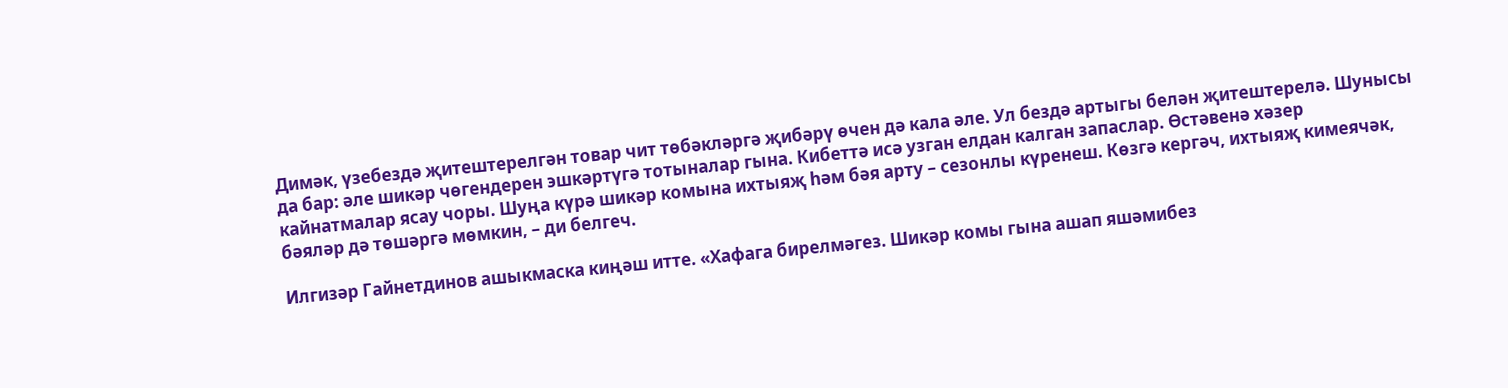Димәк, үзебездә җитештерелгән товар чит төбәкләргә җибәрү өчен дә кала әле. Ул бездә артыгы белән җитештерелә. Шунысы да бар: әле шикәр чөгендерен эшкәртүгә тотыналар гына. Кибеттә исә узган елдан калган запаслар. Өстәвенә хәзер кайнатмалар ясау чоры. Шуңа күрә шикәр комына ихтыяҗ һәм бәя арту – сезонлы күренеш. Көзгә кергәч, ихтыяҗ кимеячәк, бәяләр дә төшәргә мөмкин, – ди белгеч.

Илгизәр Гайнетдинов ашыкмаска киңәш итте. «Хафага бирелмәгез. Шикәр комы гына ашап яшәмибез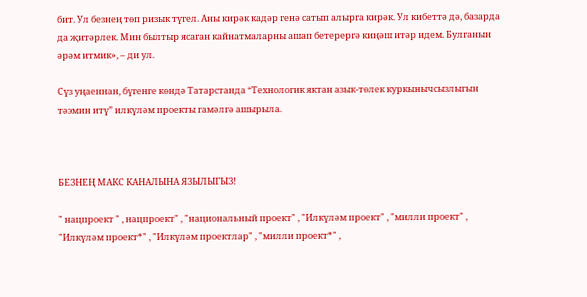бит. Ул безнең төп ризык түгел. Аны кирәк кадәр генә сатып алырга кирәк. Ул кибеттә дә, базарда да җитәрлек. Мин былтыр ясаган кайнатмаларны ашап бетерергә киңәш итәр идем. Булганын әрәм итмик», – ди ул.

Сүз уңаеннан, бүгенге көндә Татарстанда “Технологик яктан азык-төлек куркынычсызлыгын тәэмин итү” илкүләм проекты гамәлгә ашырыла.



БЕЗНЕҢ МАКС КАНАЛЫНА ЯЗЫЛЫГЫЗ!

" нацпроект " , нацпроект" , "национальный проект" , "Илкүләм проект" , "милли проект" , "Илкүләм проект*" , "Илкүләм проектлар" , "милли проект*" ,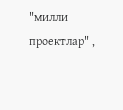"милли проектлар" ,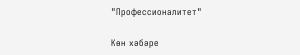"Профессионалитет"

Көн хәбәре